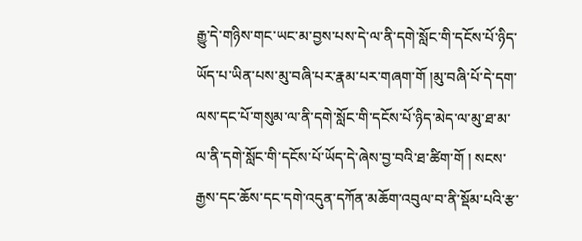རྒྱུ་དེ་གཉིས་གང་ཡང་མ་བྱས་པས་དེ་ལ་ནི་དགེ་སློང་གི་དངོས་པོ་ཉིད་ཡོད་པ་ཡིན་པས་མུ་བཞི་པར་རྣམ་པར་གཞག་གོ །མུ་བཞི་པོ་དེ་དག་ལས་དང་པོ་གསུམ་ལ་ནི་དགེ་སློང་གི་དངོས་པོ་ཉིད་མེད་ལ་མུ་ཐ་མ་ལ་ནི་དགེ་སློང་གི་དངོས་པོ་ཡོད་དེ་ཞེས་བྱ་བའི་ཐ་ཚིག་གོ ། སངས་རྒྱས་དང་ཆོས་དང་དགེ་འདུན་དཀོན་མཆོག་འབུལ་བ་ནི་སྡོམ་པའི་རྩ་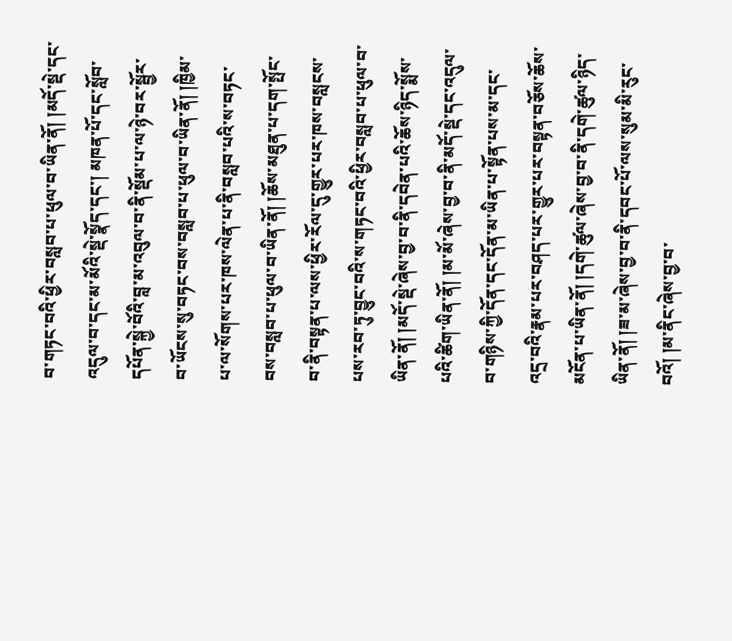བ་གཏང་བའི་ཕྱིར་བསླབ་པ་ཕུལ་བ་ཡིན་ནོ། །མདོ་སྡེ་དང་འདུལ་བ་དང་མ་མོའི་སྡེ་སྣོད་དང་། མཁན་པོ་དང་སློབ་དཔོན་སྐྱེ་བོའི་བླ་མ་འབུལ་བ་ནི་སྡོམ་པ་ལ་ཉེ་བར་སྦྱོར་བ་ཡོངས་སུ་བཏང་བས་བསླབ་པ་ཕུལ་བ་ཡིན་ནོ། །ཁྱིམ་པ་ལ་སོགས་པར་ཁས་ལེན་པ་ནི་བསླབ་པའི་ས་བཏང་བས་བསླབ་པ་ཕུལ་བ་ཡིན་ནོ། །ཆོས་མཐུན་པ་དག་སྤོང་བ་ནི་བསྟན་པ་ལས་ཕྱིར་རོལ་དུ་གྱུར་པར་ཁས་བསླངས་པས་རབ་ཏུ་བྱུང་བའི་ས་གཏང་བའི་ཕྱིར་བསླབ་པ་ཕུལ་བ་ཡིན་ནོ། །མདོ་སྡེ་ཞེས་བྱ་བ་ནི་དབེན་པའི་ཆོས་ཉིད་སྨོས་པའི་ཚིག་ཡིན་ནོ། །མ་མོ་ཞེས་བྱ་བ་ནི་མདོ་སྡེ་དང་འདུལ་བ་གཉིས་ཀྱི་དོན་དང་དོན་མ་ཡིན་པ་སྟོན་པས་མ་དང་འདྲ་བའི་རྣམ་པར་བཤད་པར་གྱུར་པར་བསྟན་བཅོས་ཆོས་མངོན་པ་ཡིན་ནོ། །དགེ་ཚུལ་ཞེས་བྱ་བ་ནི་དགེ་ཚུལ་ཉིད་ཡིན་ནོ། །ཟ་མ་ཞེས་བྱ་བ་ནི་དབང་པོ་ལས་སུམ་མི་རུང་བའོ། །མ་ནིང་ཞེས་བྱ་བ་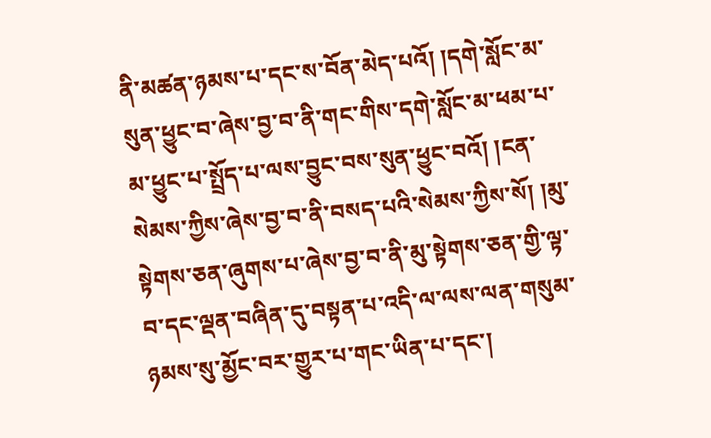ནི་མཚན་ཉམས་པ་དང་ས་བོན་མེད་པའོ། །དགེ་སློང་མ་སུན་ཕྱུང་བ་ཞེས་བྱ་བ་ནི་གང་གིས་དགེ་སློང་མ་ཕམ་པ་མ་ཕྱུང་པ་སྤྲོད་པ་ལས་བྱུང་བས་སུན་ཕྱུང་བའོ། །ངན་སེམས་ཀྱིས་ཞེས་བྱ་བ་ནི་བསད་པའི་སེམས་ཀྱིས་སོ། །མུ་སྟེགས་ཅན་ཞུགས་པ་ཞེས་བྱ་བ་ནི་མུ་སྟེགས་ཅན་གྱི་ལྟ་བ་དང་ལྡན་བཞིན་དུ་བསྟན་པ་འདི་ལ་ལས་ལན་གསུམ་ཉམས་སུ་མྱོང་བར་གྱུར་པ་གང་ཡིན་པ་དང་།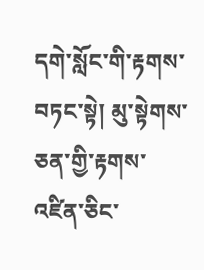དགེ་སློང་གི་རྟགས་བཏང་སྟེ། མུ་སྟེགས་ཅན་གྱི་རྟགས་འཛིན་ཅིང་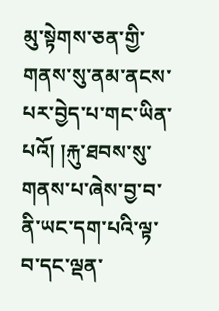མུ་སྟེགས་ཅན་གྱི་གནས་སུ་ནམ་ནངས་པར་བྱེད་པ་གང་ཡིན་པའོ། །རྐུ་ཐབས་སུ་གནས་པ་ཞེས་བྱ་བ་ནི་ཡང་དག་པའི་ལྟ་བ་དང་ལྡན་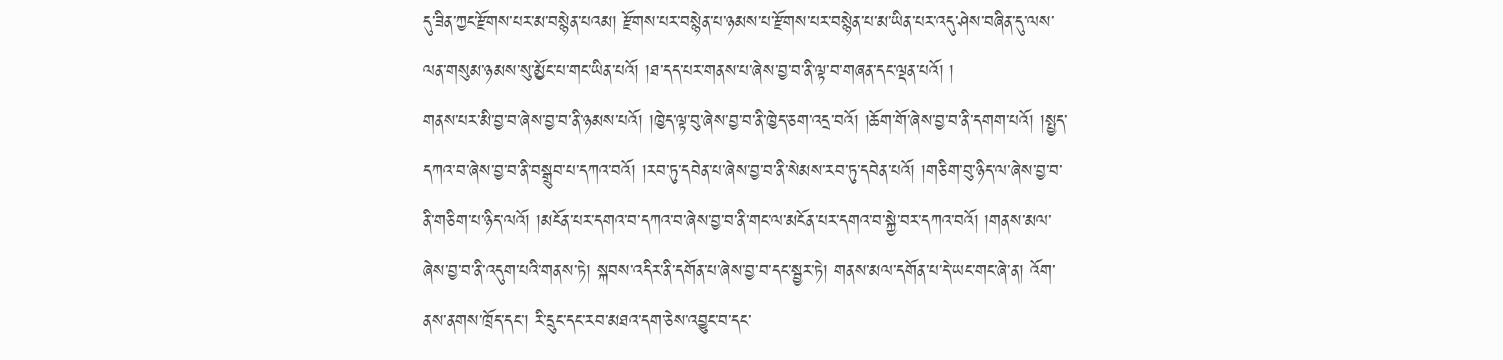དུ་ཟིན་ཀྱང་རྫོགས་པར་མ་བསྙེན་པའམ། རྫོགས་པར་བསྙེན་པ་ཉམས་པ་རྫོགས་པར་བསྙེན་པ་མ་ཡིན་པར་འདུ་ཤེས་བཞིན་དུ་ལས་ལན་གསུམ་ཉམས་སུ་མྱོང་པ་གང་ཡིན་པའོ། །ཐ་དད་པར་གནས་པ་ཞེས་བྱ་བ་ནི་ལྟ་བ་གཞན་དང་ལྡན་པའོ། །
གནས་པར་མི་བྱ་བ་ཞེས་བྱ་བ་ནི་ཉམས་པའོ། །ཁྱེད་ལྟ་བུ་ཞེས་བྱ་བ་ནི་ཁྱེད་ཅག་འདྲ་བའོ། །ཆོག་གོ་ཞེས་བྱ་བ་ནི་དགག་པའོ། །སྤྱད་དཀའ་བ་ཞེས་བྱ་བ་ནི་བསྒྲུབ་པ་དཀའ་བའོ། །རབ་ཏུ་དབེན་པ་ཞེས་བྱ་བ་ནི་སེམས་རབ་ཏུ་དབེན་པའོ། །གཅིག་བུ་ཉིད་ལ་ཞེས་བྱ་བ་ནི་གཅིག་པ་ཉིད་ལའོ། །མངོན་པར་དགའ་བ་དཀའ་བ་ཞེས་བྱ་བ་ནི་གང་ལ་མངོན་པར་དགའ་བ་སྐྱེ་བར་དཀའ་བའོ། །གནས་མལ་ཞེས་བྱ་བ་ནི་འདུག་པའི་གནས་ཏེ། སྐབས་འདིར་ནི་དགོན་པ་ཞེས་བྱ་བ་དང་སྦྱར་ཏེ། གནས་མལ་དགོན་པ་དེ་ཡང་གང་ཞེ་ན། འོག་ནས་ནགས་ཁྲོད་དང་། རི་དྲུང་དང་རབ་མཐའ་དག་ཅེས་འབྱུང་བ་དང་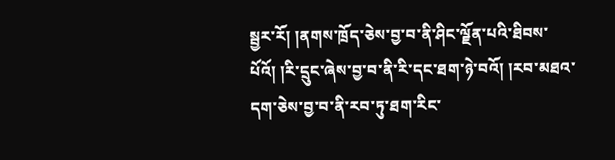སྦྱར་རོ། །ནགས་ཁྲོད་ཅེས་བྱ་བ་ནི་ཤིང་ལྗོན་པའི་ཐིབས་པོའོ། །རི་དྲུང་ཞེས་བྱ་བ་ནི་རི་དང་ཐག་ཉེ་བའོ། །རབ་མཐའ་དག་ཅེས་བྱ་བ་ནི་རབ་ཏུ་ཐག་རིང་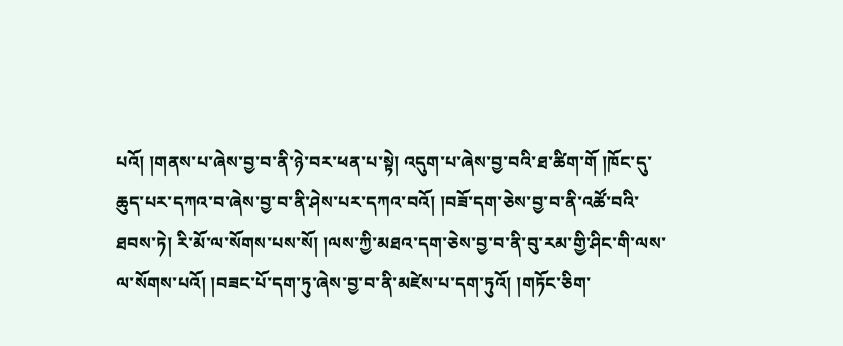པའོ། །གནས་པ་ཞེས་བྱ་བ་ནི་ཉེ་བར་ཕན་པ་སྟེ། འདུག་པ་ཞེས་བྱ་བའི་ཐ་ཚིག་གོ །ཁོང་དུ་ཆུད་པར་དཀའ་བ་ཞེས་བྱ་བ་ནི་ཤེས་པར་དཀའ་བའོ། །བཟོ་དག་ཅེས་བྱ་བ་ནི་འཚོ་བའི་ཐབས་ཏེ། རི་མོ་ལ་སོགས་པས་སོ། །ལས་ཀྱི་མཐའ་དག་ཅེས་བྱ་བ་ནི་བུ་རམ་གྱི་ཤིང་གི་ལས་ལ་སོགས་པའོ། །བཟང་པོ་དག་ཏུ་ཞེས་བྱ་བ་ནི་མཛེས་པ་དག་ཏུའོ། །གཏོང་ཅིག་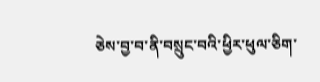ཅེས་བྱ་བ་ནི་བསྲུང་བའི་ཕྱིར་ཕུལ་ཅིག་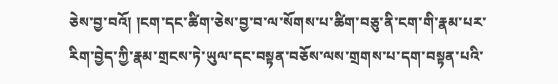ཅེས་བྱ་བའོ། །ངག་དང་ཚིག་ཅེས་བྱ་བ་ལ་སོགས་པ་ཚིག་བཅུ་ནི་ངག་གི་རྣམ་པར་རིག་བྱེད་ཀྱི་རྣམ་གྲངས་ཏེ་ཡུལ་དང་བསྟན་བཅོས་ལས་གྲགས་པ་དག་བསྟན་པའི་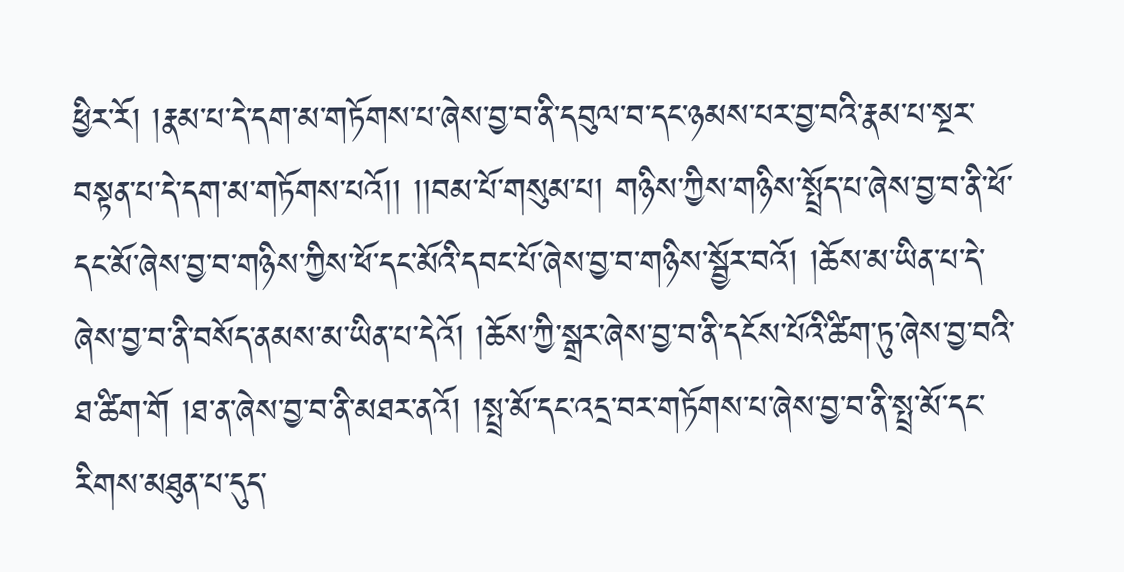ཕྱིར་རོ། །རྣམ་པ་དེ་དག་མ་གཏོགས་པ་ཞེས་བྱ་བ་ནི་དབུལ་བ་དང་ཉམས་པར་བྱ་བའི་རྣམ་པ་སྔར་བསྟན་པ་དེ་དག་མ་གཏོགས་པའོ།། །།བམ་པོ་གསུམ་པ། གཉིས་ཀྱིས་གཉིས་སྤྲོད་པ་ཞེས་བྱ་བ་ནི་ཕོ་དང་མོ་ཞེས་བྱ་བ་གཉིས་ཀྱིས་ཕོ་དང་མོའི་དབང་པོ་ཞེས་བྱ་བ་གཉིས་སྦྱོར་བའོ། །ཆོས་མ་ཡིན་པ་དེ་ཞེས་བྱ་བ་ནི་བསོད་ནམས་མ་ཡིན་པ་དེའོ། །ཆོས་ཀྱི་སྒྲར་ཞེས་བྱ་བ་ནི་དངོས་པོའི་ཚིག་ཏུ་ཞེས་བྱ་བའི་ཐ་ཚིག་གོ །ཐ་ན་ཞེས་བྱ་བ་ནི་མཐར་ནའོ། །སྤྲ་མོ་དང་འདྲ་བར་གཏོགས་པ་ཞེས་བྱ་བ་ནི་སྤྲ་མོ་དང་རིགས་མཐུན་པ་དུད་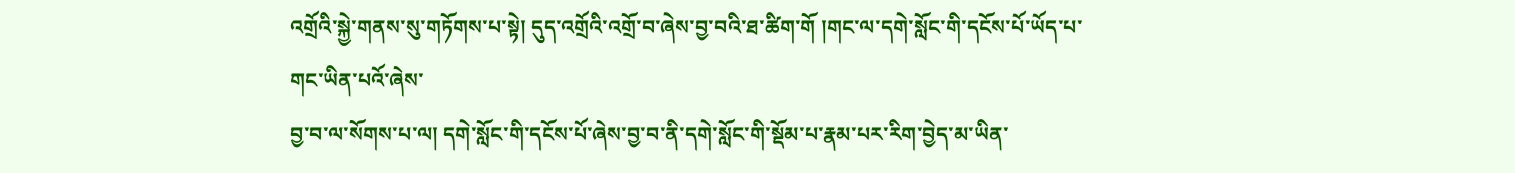འགྲོའི་སྐྱེ་གནས་སུ་གཏོགས་པ་སྟེ། དུད་འགྲོའི་འགྲོ་བ་ཞེས་བྱ་བའི་ཐ་ཚིག་གོ །གང་ལ་དགེ་སློང་གི་དངོས་པོ་ཡོད་པ་གང་ཡིན་པའོ་ཞེས་
བྱ་བ་ལ་སོགས་པ་ལ། དགེ་སློང་གི་དངོས་པོ་ཞེས་བྱ་བ་ནི་དགེ་སློང་གི་སྡོམ་པ་རྣམ་པར་རིག་བྱེད་མ་ཡིན་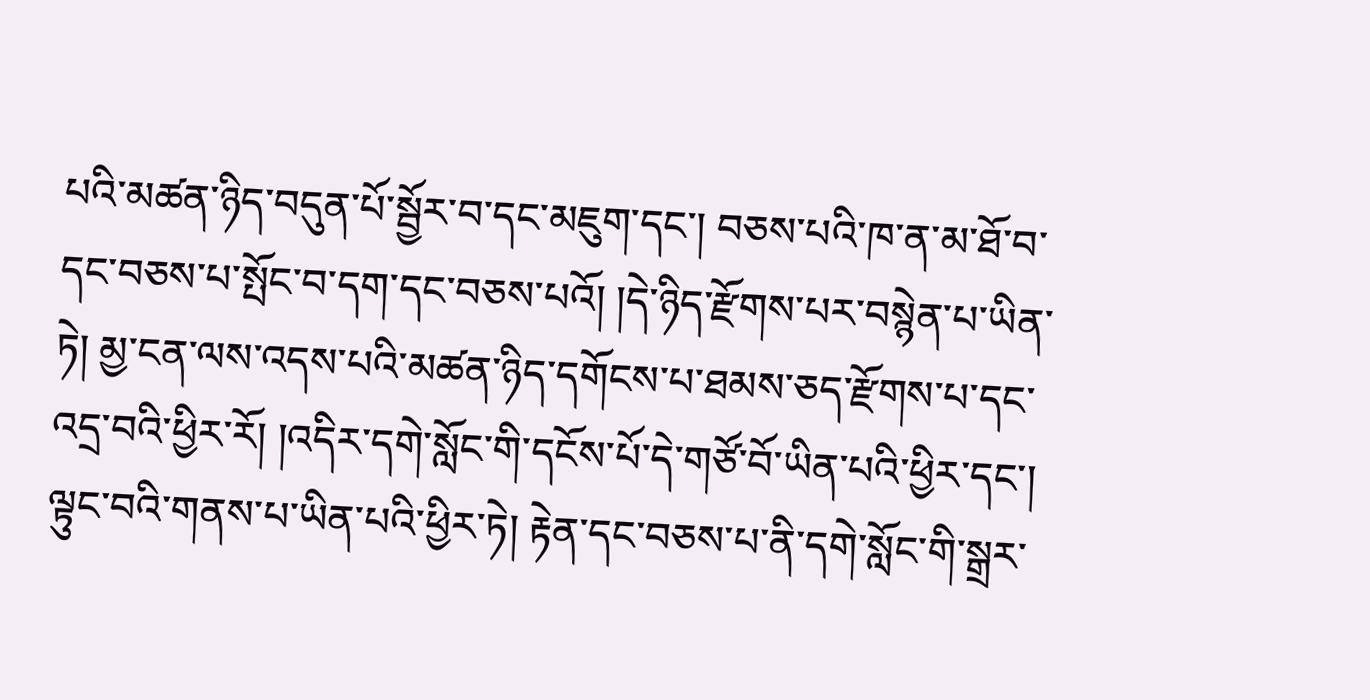པའི་མཚན་ཉིད་བདུན་པོ་སྦྱོར་བ་དང་མཇུག་དང་། བཅས་པའི་ཁ་ན་མ་ཐོ་བ་དང་བཅས་པ་སྤོང་བ་དག་དང་བཅས་པའོ། །དེ་ཉིད་རྫོགས་པར་བསྙེན་པ་ཡིན་ཏེ། མྱ་ངན་ལས་འདས་པའི་མཚན་ཉིད་དགོངས་པ་ཐམས་ཅད་རྫོགས་པ་དང་འདྲ་བའི་ཕྱིར་རོ། །འདིར་དགེ་སློང་གི་དངོས་པོ་དེ་གཙོ་བོ་ཡིན་པའི་ཕྱིར་དང་། ལྟུང་བའི་གནས་པ་ཡིན་པའི་ཕྱིར་ཏེ། རྟེན་དང་བཅས་པ་ནི་དགེ་སློང་གི་སྒྲར་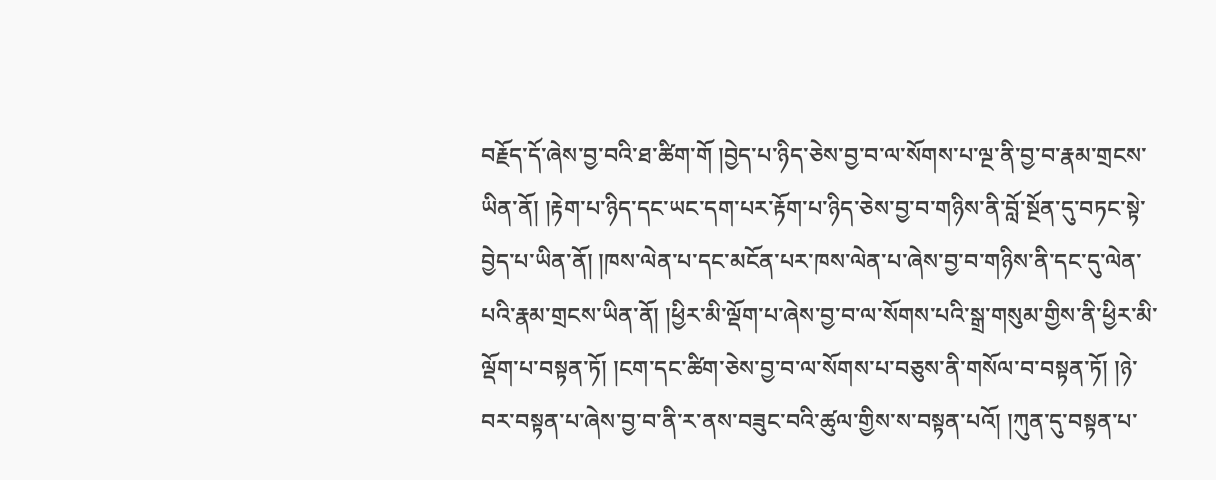བརྗོད་དོ་ཞེས་བྱ་བའི་ཐ་ཚིག་གོ །བྱེད་པ་ཉིད་ཅེས་བྱ་བ་ལ་སོགས་པ་ལྔ་ནི་བྱ་བ་རྣམ་གྲངས་ཡིན་ནོ། །རྟེག་པ་ཉིད་དང་ཡང་དག་པར་རྟོག་པ་ཉིད་ཅེས་བྱ་བ་གཉིས་ནི་བློ་སྔོན་དུ་བཏང་སྟེ་བྱེད་པ་ཡིན་ནོ། །ཁས་ལེན་པ་དང་མངོན་པར་ཁས་ལེན་པ་ཞེས་བྱ་བ་གཉིས་ནི་དང་དུ་ལེན་པའི་རྣམ་གྲངས་ཡིན་ནོ། །ཕྱིར་མི་ལྡོག་པ་ཞེས་བྱ་བ་ལ་སོགས་པའི་སྒྲ་གསུམ་གྱིས་ནི་ཕྱིར་མི་ལྡོག་པ་བསྟན་ཏོ། །ངག་དང་ཚིག་ཅེས་བྱ་བ་ལ་སོགས་པ་བཅུས་ནི་གསོལ་བ་བསྟན་ཏོ། །ཉེ་བར་བསྟན་པ་ཞེས་བྱ་བ་ནི་ར་ནས་བཟུང་བའི་ཚུལ་གྱིས་ས་བསྟན་པའོ། །ཀུན་དུ་བསྟན་པ་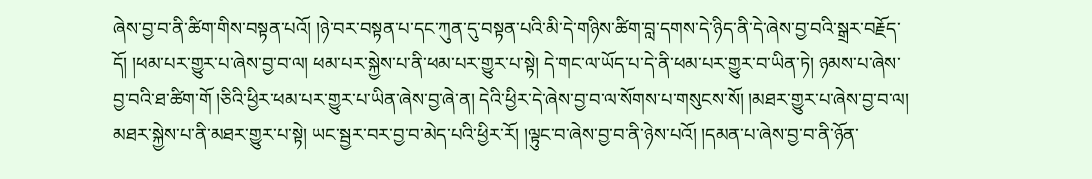ཞེས་བྱ་བ་ནི་ཚིག་གིས་བསྟན་པའོ། །ཉེ་བར་བསྟན་པ་དང་ཀུན་དུ་བསྟན་པའི་མི་དེ་གཉིས་ཚིག་བླ་དགས་དེ་ཉིད་ནི་དེ་ཞེས་བྱ་བའི་སྒྲར་བརྗོད་དོ། །ཕམ་པར་གྱུར་པ་ཞེས་བྱ་བ་ལ། ཕམ་པར་སྐྱེས་པ་ནི་ཕམ་པར་གྱུར་པ་སྟེ། དེ་གང་ལ་ཡོད་པ་དེ་ནི་ཕམ་པར་གྱུར་བ་ཡིན་ཏེ། ཉམས་པ་ཞེས་བྱ་བའི་ཐ་ཚིག་གོ །ཅིའི་ཕྱིར་ཕམ་པར་གྱུར་པ་ཡིན་ཞེས་བྱ་ཞེ་ན། དེའི་ཕྱིར་དེ་ཞེས་བྱ་བ་ལ་སོགས་པ་གསུངས་སོ། །མཐར་གྱུར་པ་ཞེས་བྱ་བ་ལ། མཐར་སྐྱེས་པ་ནི་མཐར་གྱུར་པ་སྟེ། ཡང་སྦྱར་བར་བྱ་བ་མེད་པའི་ཕྱིར་རོ། །ལྟུང་བ་ཞེས་བྱ་བ་ནི་ཉེས་པའོ། །དམན་པ་ཞེས་བྱ་བ་ནི་ཉོན་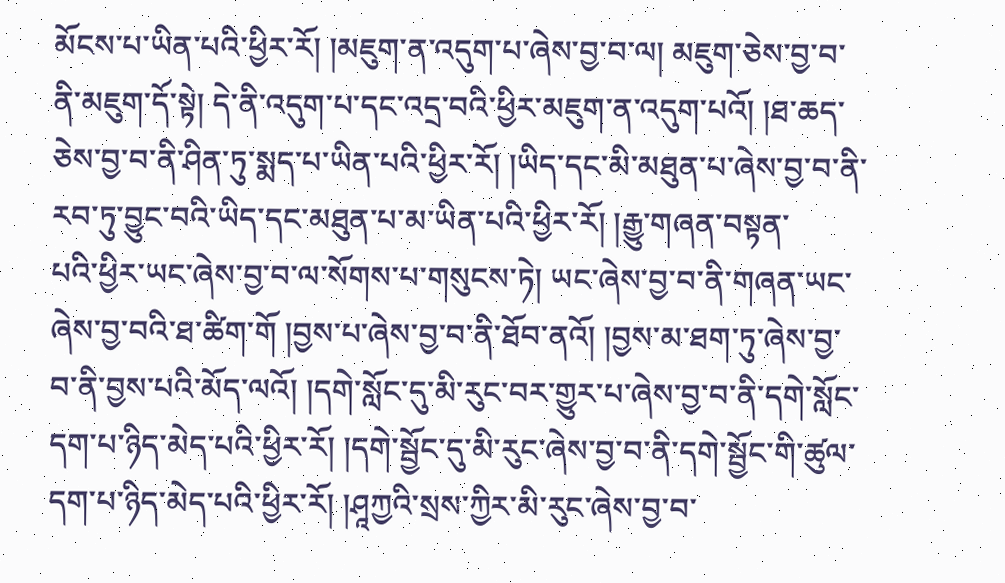མོངས་པ་ཡིན་པའི་ཕྱིར་རོ། །མཇུག་ན་འདུག་པ་ཞེས་བྱ་བ་ལ། མཇུག་ཅེས་བྱ་བ་ནི་མཇུག་དོ་སྟེ། དེ་ནི་འདུག་པ་དང་འདྲ་བའི་ཕྱིར་མཇུག་ན་འདུག་པའོ། །ཐ་ཆད་ཅེས་བྱ་བ་ནི་ཤིན་ཏུ་སྨད་པ་ཡིན་པའི་ཕྱིར་རོ། །ཡིད་དང་མི་མཐུན་པ་ཞེས་བྱ་བ་ནི་རབ་ཏུ་བྱུང་བའི་ཡིད་དང་མཐུན་པ་མ་ཡིན་པའི་ཕྱིར་རོ། །རྒྱུ་གཞན་བསྟན་
པའི་ཕྱིར་ཡང་ཞེས་བྱ་བ་ལ་སོགས་པ་གསུངས་ཏེ། ཡང་ཞེས་བྱ་བ་ནི་གཞན་ཡང་ཞེས་བྱ་བའི་ཐ་ཚིག་གོ །བྱས་པ་ཞེས་བྱ་བ་ནི་ཐོབ་ནའོ། །བྱས་མ་ཐག་ཏུ་ཞེས་བྱ་བ་ནི་བྱས་པའི་མོད་ལའོ། །དགེ་སློང་དུ་མི་རུང་བར་གྱུར་པ་ཞེས་བྱ་བ་ནི་དགེ་སློང་དག་པ་ཉིད་མེད་པའི་ཕྱིར་རོ། །དགེ་སྦྱོང་དུ་མི་རུང་ཞེས་བྱ་བ་ནི་དགེ་སྦྱོང་གི་ཚུལ་དག་པ་ཉིད་མེད་པའི་ཕྱིར་རོ། །ཤཱཀྱའི་སྲས་ཀྱིར་མི་རུང་ཞེས་བྱ་བ་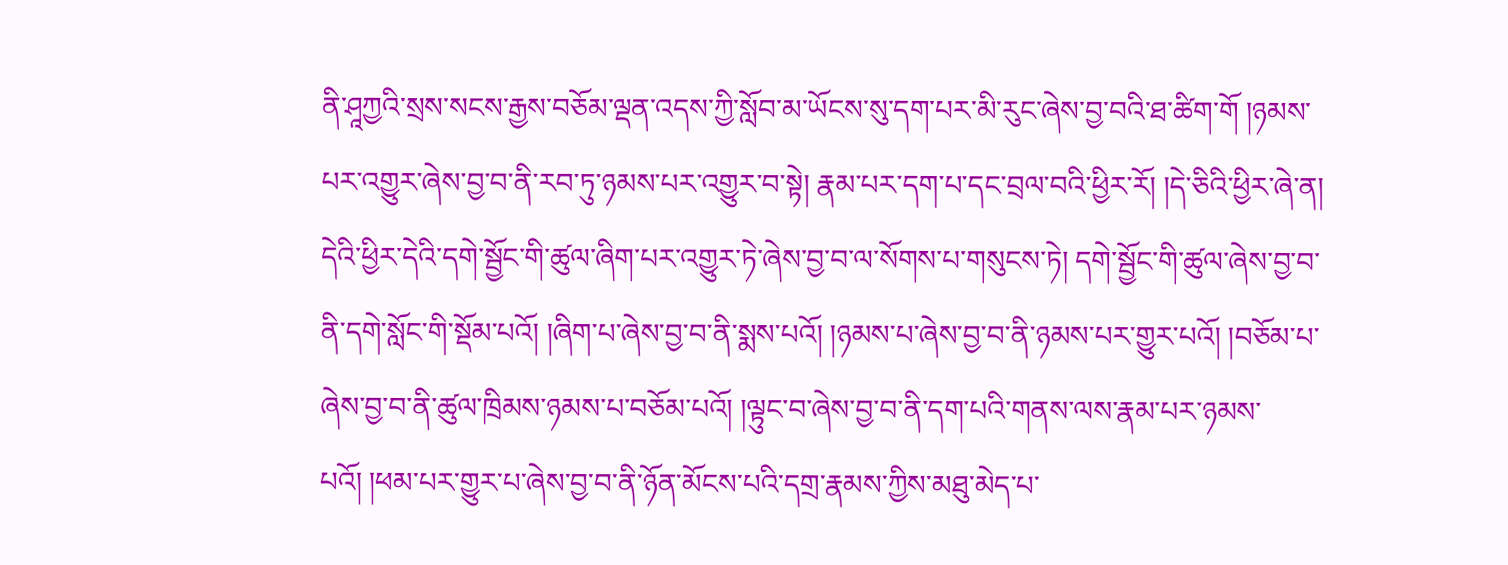ནི་ཤཱཀྱའི་སྲས་སངས་རྒྱས་བཅོམ་ལྡན་འདས་ཀྱི་སློབ་མ་ཡོངས་སུ་དག་པར་མི་རུང་ཞེས་བྱ་བའི་ཐ་ཚིག་གོ །ཉམས་པར་འགྱུར་ཞེས་བྱ་བ་ནི་རབ་ཏུ་ཉམས་པར་འགྱུར་བ་སྟེ། རྣམ་པར་དག་པ་དང་བྲལ་བའི་ཕྱིར་རོ། །དེ་ཅིའི་ཕྱིར་ཞེ་ན། དེའི་ཕྱིར་དེའི་དགེ་སྦྱོང་གི་ཚུལ་ཞིག་པར་འགྱུར་ཏེ་ཞེས་བྱ་བ་ལ་སོགས་པ་གསུངས་ཏེ། དགེ་སྦྱོང་གི་ཚུལ་ཞེས་བྱ་བ་ནི་དགེ་སློང་གི་སྡོམ་པའོ། །ཞིག་པ་ཞེས་བྱ་བ་ནི་སྨས་པའོ། །ཉམས་པ་ཞེས་བྱ་བ་ནི་ཉམས་པར་གྱུར་པའོ། །བཅོམ་པ་ཞེས་བྱ་བ་ནི་ཚུལ་ཁྲིམས་ཉམས་པ་བཅོམ་པའོ། །ལྟུང་བ་ཞེས་བྱ་བ་ནི་དག་པའི་གནས་ལས་རྣམ་པར་ཉམས་པའོ། །ཕམ་པར་གྱུར་པ་ཞེས་བྱ་བ་ནི་ཉོན་མོངས་པའི་དགྲ་རྣམས་ཀྱིས་མཐུ་མེད་པ་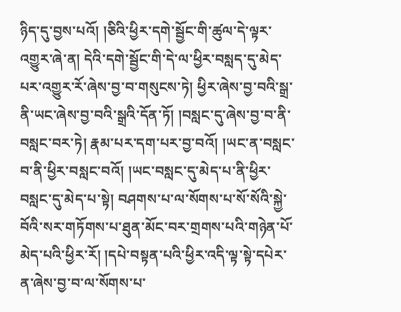ཉིད་དུ་བྱས་པའོ། །ཅིའི་ཕྱིར་དགེ་སྦྱོང་གི་ཚུལ་དེ་ལྟར་འགྱུར་ཞེ་ན། དེའི་དགེ་སྦྱོང་གི་དེ་ལ་ཕྱིར་བསླད་དུ་མེད་པར་འགྱུར་རོ་ཞེས་བྱ་བ་གསུངས་ཏེ། ཕྱིར་ཞེས་བྱ་བའི་སྒྲ་ནི་ཡང་ཞེས་བྱ་བའི་སྒྲའི་དོན་ཏོ། །བསླང་དུ་ཞེས་བྱ་བ་ནི་བསླང་བར་ཏེ། རྣམ་པར་དག་པར་བྱ་བའོ། །ཡང་ན་བསླང་བ་ནི་ཕྱིར་བསླང་བའོ། །ཡང་བསླང་དུ་མེད་པ་ནི་ཕྱིར་བསླང་དུ་མེད་པ་སྟེ། བཤགས་པ་ལ་སོགས་པ་སོ་སོའི་སྐྱེ་བོའི་སར་གཏོགས་པ་ཐུན་མོང་བར་གྲགས་པའི་གཉེན་པོ་མེད་པའི་ཕྱིར་རོ། །དཔེ་བསྟན་པའི་ཕྱིར་འདི་ལྟ་སྟེ་དཔེར་ན་ཞེས་བྱ་བ་ལ་སོགས་པ་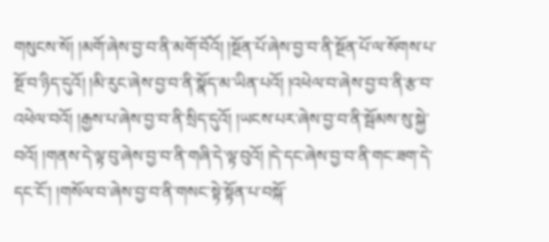གསུངས་སོ། །མགོ་ཞེས་བྱ་བ་ནི་མགོ་བོའོ། །སྔོན་པོ་ཞེས་བྱ་བ་ནི་སྔོན་པོ་ལ་སོགས་པ་སྔོ་བ་ཉིད་དུའོ། །མི་རུང་ཞེས་བྱ་བ་ནི་སྣོད་མ་ཡིན་པའོ། །འཕེལ་བ་ཞེས་བྱ་བ་ནི་རྩ་བ་འཕེལ་བའོ། །རྒྱས་པ་ཞེས་བྱ་བ་ནི་སྲིད་དུའོ། །ཡངས་པར་ཞེས་བྱ་བ་ནི་སྦོམས་སུ་སྐྱེ་བའོ། །གནས་དེ་ལྟ་བུ་ཞེས་བྱ་བ་ནི་གཞི་དེ་ལྟ་བུའོ། །དེ་དང་ཞེས་བྱ་བ་ནི་གང་ཟག་དེ་དང་ངོ་། །གསོལ་བ་ཞེས་བྱ་བ་ནི་གསང་སྟེ་སྟོན་པ་བསྐོ་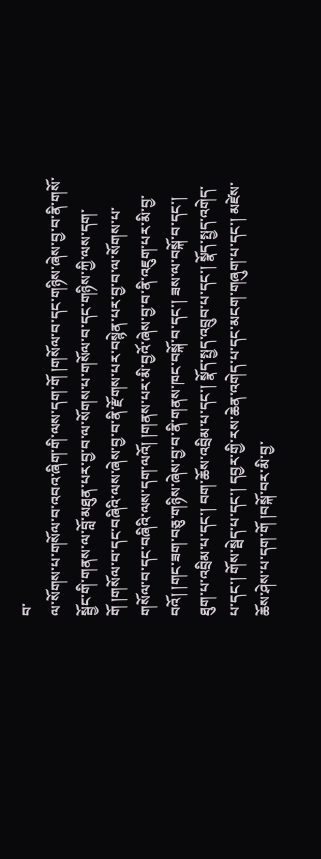བ་
ལ་སོགས་པ་གསོལ་བ་འབའ་ཞིག་གི་ལས་དག་གོ །གསོལ་བ་དང་གཉིས་ཞེས་བྱ་བ་ནི་གསོ་སྦྱོང་གི་གནས་ལ་བློ་མཐུན་པར་བྱ་བ་ལ་སོགས་པ་གསོལ་བ་དང་གཉིས་ཀྱི་ལས་དག་གོ །གསོལ་བ་དང་བཞིའི་ལས་ཞེས་བྱ་བ་ནི་རྫོགས་པར་བསྙེན་པར་བྱ་བ་ལ་སོགས་པ་གསོལ་བ་དང་བཞིའི་ལས་དག་ལའོ། །གནས་པར་མི་བྱའོ་ཞེས་བྱ་བ་ནི་འཇུག་པར་མི་བྱ་བའོ། །གང་ཟག་བཅུ་གཉིས་ཞེས་བྱ་བ་ནི་གནས་ཁང་བསྐོ་བ་དང་། ཟས་ལ་བསྐོ་བ་དང་། ཐུག་པ་འབྲིམ་པ་དང་། བག་ཆོས་འབྲིམ་པ་དང་། སྣོད་སྤྱད་འབྲུབ་པ་དང་། སྣོད་སྤྱད་འགེད་པ་དང་། གོས་སྦེད་པ་དང་། དབྱར་གྱི་རས་ཆེན་འགེད་པ་དང་མངག་གཞུག་པ་དང་། མཛེས་ཆོས་ཤེས་པ་དག་གོ །བསྐོ་བར་མི་བྱ་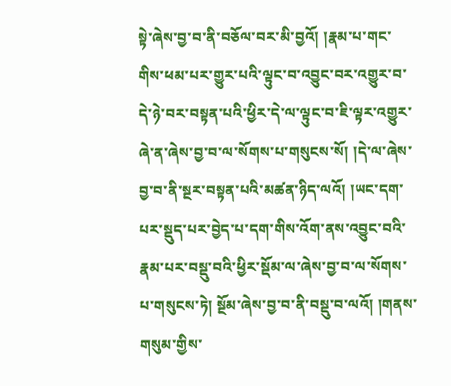སྟེ་ཞེས་བྱ་བ་ནི་བཅོལ་བར་མི་བྱའོ། །རྣམ་པ་གང་གིས་ཕམ་པར་གྱུར་པའི་ལྟུང་བ་འབྱུང་བར་འགྱུར་བ་དེ་ཉེ་བར་བསྟན་པའི་ཕྱིར་དེ་ལ་ལྟུང་བ་ཇི་ལྟར་འགྱུར་ཞེ་ན་ཞེས་བྱ་བ་ལ་སོགས་པ་གསུངས་སོ། །དེ་ལ་ཞེས་བྱ་བ་ནི་སྔར་བསྟན་པའི་མཚན་ཉིད་ལའོ། །ཡང་དག་པར་སྡུད་པར་བྱེད་པ་དག་གིས་འོག་ནས་འབྱུང་བའི་རྣམ་པར་བསྡུ་བའི་ཕྱིར་སྡོམ་ལ་ཞེས་བྱ་བ་ལ་སོགས་པ་གསུངས་ཏེ། སྔོམ་ཞེས་བྱ་བ་ནི་བསྡུ་བ་ལའོ། །གནས་གསུམ་གྱིས་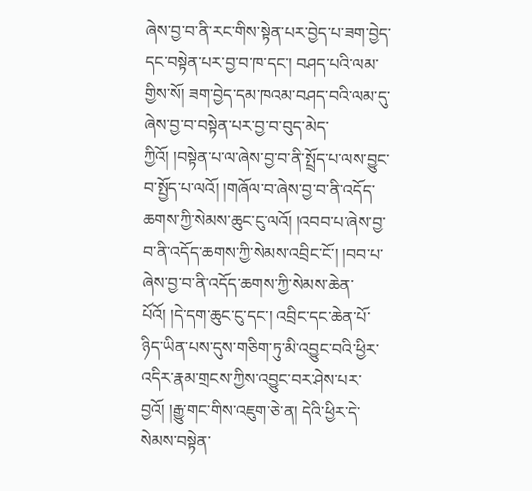ཞེས་བྱ་བ་ནི་རང་གིས་སྟེན་པར་བྱེད་པ་ཟག་བྱེད་དང་བསྟེན་པར་བྱ་བ་ཁ་དང་། བཤད་པའི་ལམ་གྱིས་སོ། ཟག་བྱེད་དམ་ཁའམ་བཤད་བའི་ལམ་དུ་ཞེས་བྱ་བ་བསྟེན་པར་བྱ་བ་བུད་མེད་ཀྱིའོ། །བསྟེན་པ་ལ་ཞེས་བྱ་བ་ནི་སྤྲོད་པ་ལས་བྱུང་བ་སྤྱོད་པ་ལའོ། །གཞོལ་བ་ཞེས་བྱ་བ་ནི་འདོད་ཆགས་ཀྱི་སེམས་ཆུང་ངུ་ལའོ། །འབབ་པ་ཞེས་བྱ་བ་ནི་འདོད་ཆགས་ཀྱི་སེམས་འབྲིང་ངོ་། །བབ་པ་ཞེས་བྱ་བ་ནི་འདོད་ཆགས་ཀྱི་སེམས་ཆེན་པོའོ། །དེ་དག་ཆུང་ངུ་དང་། འབྲིང་དང་ཆེན་པོ་ཉིད་ཡིན་པས་དུས་གཅིག་ཏུ་མི་འབྱུང་བའི་ཕྱིར་འདིར་རྣམ་གྲངས་ཀྱིས་འབྱུང་བར་ཤེས་པར་བྱའོ། །རྒྱུ་གང་གིས་འཇུག་ཅེ་ན། དེའི་ཕྱིར་དེ་སེམས་བསྟེན་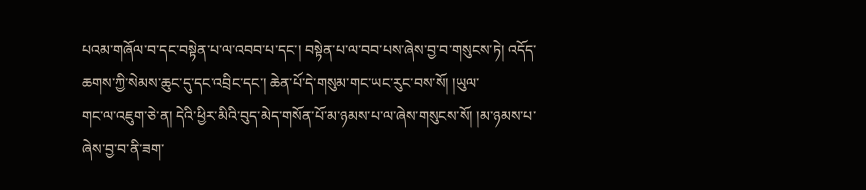པའམ་གཞོལ་བ་དང་བསྟེན་པ་ལ་འབབ་པ་དང་། བསྟེན་པ་ལ་བབ་པས་ཞེས་བྱ་བ་གསུངས་ཏེ། འདོད་ཆགས་ཀྱི་སེམས་ཆུང་དུ་དང་འབྲིང་དང་། ཆེན་པོ་དེ་གསུམ་གང་ཡང་རུང་བས་སོ། །ཡུལ་
གང་ལ་འཇུག་ཅེ་ན། དེའི་ཕྱིར་མིའི་བུད་མེད་གསོན་པོ་མ་ཉམས་པ་ལ་ཞེས་གསུངས་སོ། །མ་ཉམས་པ་ཞེས་བྱ་བ་ནི་ཟག་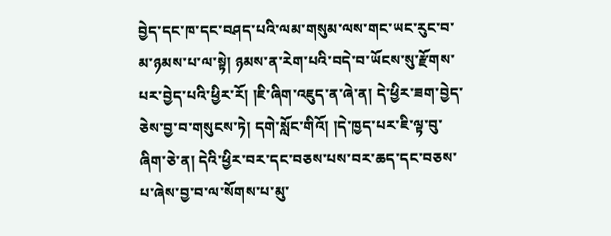བྱེད་དང་ཁ་དང་བཤད་པའི་ལམ་གསུམ་ལས་གང་ཡང་རུང་བ་མ་ཉམས་པ་ལ་སྟེ། ཉམས་ན་རེག་པའི་བདེ་བ་ཡོངས་སུ་རྫོགས་པར་བྱེད་པའི་ཕྱིར་རོ། །ཇི་ཞིག་འཇུད་ན་ཞེ་ན། དེ་ཕྱིར་ཟག་བྱེད་ཅེས་བྱ་བ་གསུངས་ཏེ། དགེ་སློང་གིའོ། །དེ་ཁྱད་པར་ཇི་ལྟ་བུ་ཞིག་ཅེ་ན། དེའི་ཕྱིར་བར་དང་བཅས་པས་བར་ཆད་དང་བཅས་པ་ཞེས་བྱ་བ་ལ་སོགས་པ་མུ་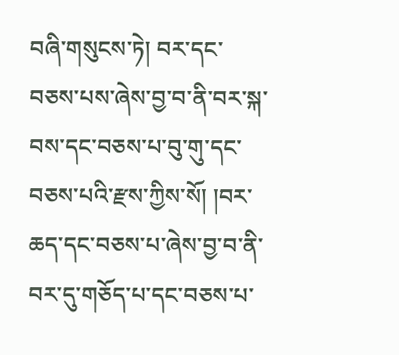བཞི་གསུངས་ཏེ། བར་དང་བཅས་པས་ཞེས་བྱ་བ་ནི་བར་སྐ་བས་དང་བཅས་པ་བུ་གུ་དང་བཅས་པའི་རྫས་ཀྱིས་སོ། །བར་ཆད་དང་བཅས་པ་ཞེས་བྱ་བ་ནི་བར་དུ་གཅོད་པ་དང་བཅས་པ་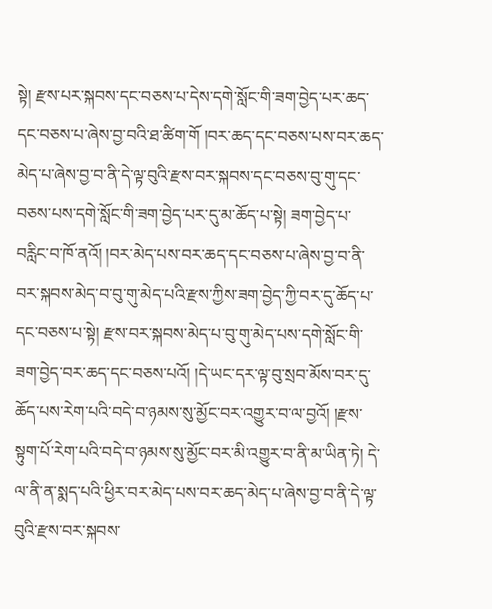སྟེ། རྫས་པར་སྐབས་དང་བཅས་པ་དེས་དགེ་སློང་གི་ཟག་བྱེད་པར་ཆད་དང་བཅས་པ་ཞེས་བྱ་བའི་ཐ་ཚིག་གོ །བར་ཆད་དང་བཅས་པས་བར་ཆད་མེད་པ་ཞེས་བྱ་བ་ནི་དེ་ལྟ་བུའི་རྫས་བར་སྐབས་དང་བཅས་བུ་གུ་དང་བཅས་པས་དགེ་སློང་གི་ཟག་བྱེད་པར་དུ་མ་ཆོད་པ་སྟེ། ཟག་བྱེད་པ་བརླིང་བ་ཁོ་ནའོ། །བར་མེད་པས་བར་ཆད་དང་བཅས་པ་ཞེས་བྱ་བ་ནི་བར་སྐབས་མེད་བ་བུ་གུ་མེད་པའི་རྫས་ཀྱིས་ཟག་བྱེད་ཀྱི་བར་དུ་ཆོད་པ་དང་བཅས་པ་སྟེ། རྫས་བར་སྐབས་མེད་པ་བུ་གུ་མེད་པས་དགེ་སློང་གི་ཟག་བྱེད་བར་ཆད་དང་བཅས་པའོ། །དེ་ཡང་དར་ལྟ་བུ་སྲབ་མོས་བར་དུ་ཆོད་པས་རེག་པའི་བདེ་བ་ཉམས་སུ་མྱོང་བར་འགྱུར་བ་ལ་བྱའོ། །རྫས་སྟུག་པོ་རེག་པའི་བདེ་བ་ཉམས་སུ་མྱོང་བར་མི་འགྱུར་བ་ནི་མ་ཡིན་ཏེ། དེ་ལ་ནི་ན་སྨད་པའི་ཕྱིར་བར་མེད་པས་བར་ཆད་མེད་པ་ཞེས་བྱ་བ་ནི་དེ་ལྟ་བུའི་རྫས་བར་སྐབས་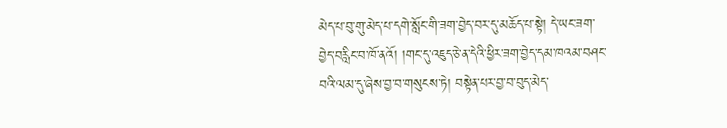མེད་པ་བུ་གུ་མེད་པ་དགེ་སློང་གི་ཟག་བྱེད་བར་དུ་མཆོད་པ་སྟེ། དེ་ཡང་ཟག་བྱེད་བརླིང་བ་ཁོ་ནའོ། །གང་དུ་འཇུད་ཅེ་ན་དེའི་ཕྱིར་ཟག་བྱེད་དམ་ཁའམ་བཤང་བའི་ལམ་དུ་ཞེས་བྱ་བ་གསུངས་ཏེ། བསྟེན་པར་བྱ་བ་བུད་མེད་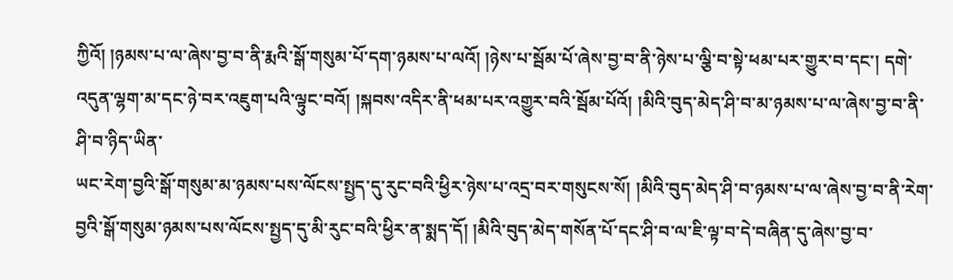ཀྱིའོ། །ཉམས་པ་ལ་ཞེས་བྱ་བ་ནི་རྨའི་སྒོ་གསུམ་པོ་དག་ཉམས་པ་ལའོ། །ཉེས་པ་སྦོམ་པོ་ཞེས་བྱ་བ་ནི་ཉེས་པ་ལྕི་བ་སྟེ་ཕམ་པར་གྱུར་བ་དང་། དགེ་འདུན་ལྷག་མ་དང་ཉེ་བར་འཇུག་པའི་ལྟུང་བའོ། །སྐབས་འདིར་ནི་ཕམ་པར་འགྱུར་བའི་སྦོམ་པོའོ། །མིའི་བུད་མེད་ཤི་བ་མ་ཉམས་པ་ལ་ཞེས་བྱ་བ་ནི་ཤི་བ་ཉིད་ཡིན་
ཡང་རེག་བྱའི་སྒོ་གསུམ་མ་ཉམས་པས་ལོངས་སྤྱད་དུ་རུང་བའི་ཕྱིར་ཉེས་པ་འདྲ་བར་གསུངས་སོ། །མིའི་བུད་མེད་ཤི་བ་ཉམས་པ་ལ་ཞེས་བྱ་བ་ནི་རེག་བྱའི་སྒོ་གསུམ་ཉམས་པས་ལོངས་སྤྱད་དུ་མི་རུང་བའི་ཕྱིར་ན་སྨད་དོ། །མིའི་བུད་མེད་གསོན་པོ་དང་ཤི་བ་ལ་ཇི་ལྟ་བ་དེ་བཞིན་དུ་ཞེས་བྱ་བ་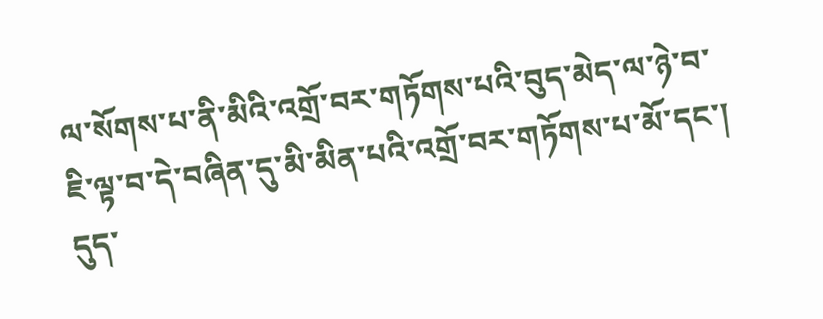ལ་སོགས་པ་ནི་མིའི་འགྲོ་བར་གཏོགས་པའི་བུད་མེད་ལ་ཉེ་བ་ཇི་ལྟ་བ་དེ་བཞིན་དུ་མི་མིན་པའི་འགྲོ་བར་གཏོགས་པ་མོ་དང་། དུད་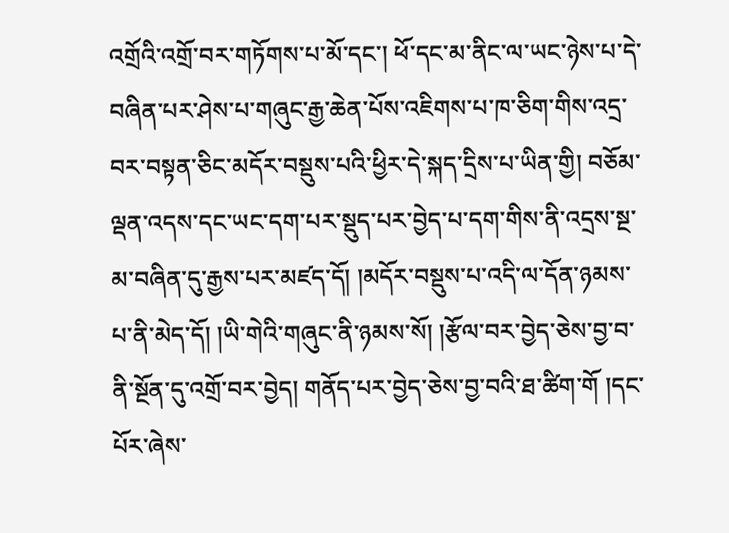འགྲོའི་འགྲོ་བར་གཏོགས་པ་མོ་དང་། ཕོ་དང་མ་ནིང་ལ་ཡང་ཉེས་པ་དེ་བཞིན་པར་ཤེས་པ་གཞུང་རྒྱ་ཆེན་པོས་འཇིགས་པ་ཁ་ཅིག་གིས་འདྲ་བར་བསྟན་ཅིང་མདོར་བསྡུས་པའི་ཕྱིར་དེ་སྐད་དྲིས་པ་ཡིན་གྱི། བཅོམ་ལྡན་འདས་དང་ཡང་དག་པར་སྡུད་པར་བྱེད་པ་དག་གིས་ནི་འདྲས་སྔ་མ་བཞིན་དུ་རྒྱས་པར་མཛད་དོ། །མདོར་བསྡུས་པ་འདི་ལ་དོན་ཉམས་པ་ནི་མེད་དོ། །ཡི་གེའི་གཞུང་ནི་ཉམས་སོ། །རྩོལ་བར་བྱེད་ཅེས་བྱ་བ་ནི་སྔོན་དུ་འགྲོ་བར་བྱེད། གནོད་པར་བྱེད་ཅེས་བྱ་བའི་ཐ་ཚིག་གོ །དང་པོར་ཞེས་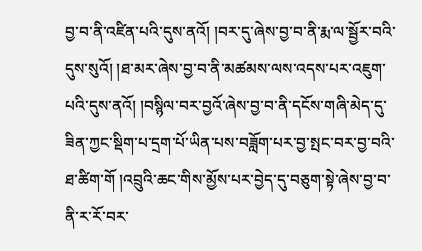བྱ་བ་ནི་འཛིན་པའི་དུས་ནའོ། །བར་དུ་ཞེས་བྱ་བ་ནི་རྨ་ལ་སྦྱོར་བའི་དུས་སུའོ། །ཐ་མར་ཞེས་བྱ་བ་ནི་མཚམས་ལས་འདས་པར་འཇུག་པའི་དུས་ནའོ། །བསྙིལ་བར་བྱའོ་ཞེས་བྱ་བ་ནི་དངོས་གཞི་མེད་དུ་ཟིན་ཀྱང་སྡིག་པ་དྲག་པོ་ཡིན་པས་བཟློག་པར་བྱ་སྤང་བར་བྱ་བའི་ཐ་ཚིག་གོ །འབྲུའི་ཆང་གིས་མྱོས་པར་བྱེད་དུ་བཅུག་སྟེ་ཞེས་བྱ་བ་ནི་ར་རོ་བར་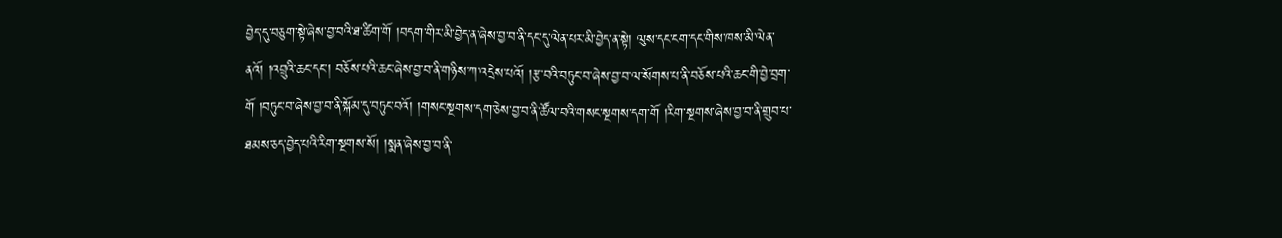བྱེད་དུ་བཅུག་སྟེ་ཞེས་བྱ་བའི་ཐ་ཚིག་གོ །བདག་གིར་མི་བྱེད་ན་ཞེས་བྱ་བ་ནི་དང་དུ་ལེན་པར་མི་བྱེད་ན་སྟེ། ལུས་དང་ངག་དང་གིས་ཁས་མི་ལེན་ནའོ། །འབྲུའི་ཆང་དང་། བཅོས་པའི་ཆང་ཞེས་བྱ་བ་ནི་གཉིས་ཀ་འདྲེས་པའོ། །རྩ་བའི་བཏུང་བ་ཞེས་བྱ་བ་ལ་སོགས་པ་ནི་བཅོས་པའི་ཆང་གི་བྱེ་བྲག་གོ །བཏུང་བ་ཞེས་བྱ་བ་ནི་སྐོམ་དུ་བཏུང་བའོ། །གསང་སྔགས་དག་ཅེས་བྱ་བ་ནི་ཚོལ་བའི་གསང་སྔགས་དག་གོ །རིག་སྔགས་ཞེས་བྱ་བ་ནི་གྲུབ་པ་ཐམས་ཅད་བྱེད་པའི་རིག་སྔགས་སོ། །སྨན་ཞེས་བྱ་བ་ནི་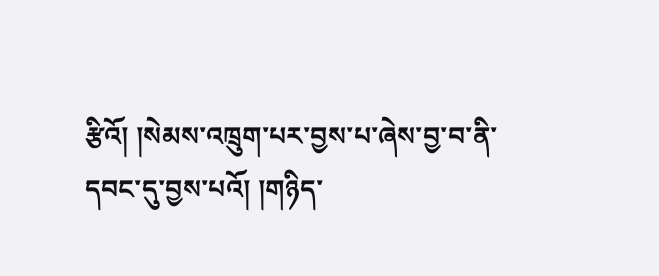རྩིའོ། །སེམས་འཁྲུག་པར་བྱས་པ་ཞེས་བྱ་བ་ནི་དབང་དུ་བྱས་པའོ། །གཉིད་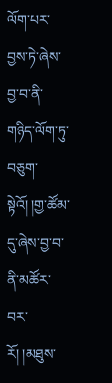ལོག་པར་བྱས་ཏེ་ཞེས་བྱ་བ་ནི་གཉིད་ལོག་ཏུ་བཅུག་སྟེའོ། །གྱ་ཚོམ་དུ་ཞེས་བྱ་བ་ནི་མཚོར་བར་རོ། །མཐུས་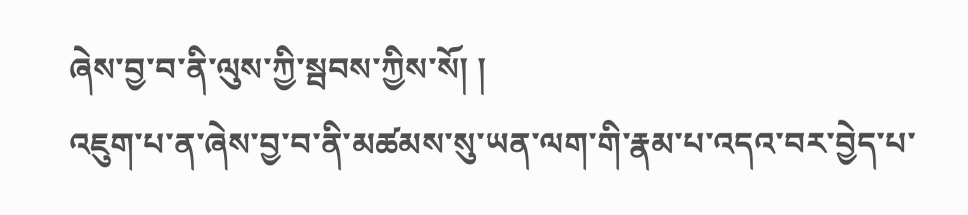ཞེས་བྱ་བ་ནི་ལུས་ཀྱི་སྦབས་ཀྱིས་སོ། །
འཇུག་པ་ན་ཞེས་བྱ་བ་ནི་མཚམས་སུ་ཡན་ལག་གི་རྣམ་པ་འདའ་བར་བྱེད་པ་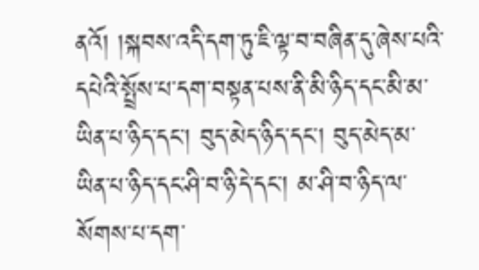ནའོ། །སྐབས་འདི་དག་ཏུ་ཇི་ལྟ་བ་བཞིན་དུ་ཞེས་པའི་དཔེའི་སྤྲོས་པ་དག་བསྟན་པས་ནི་མི་ཉིད་དང་མི་མ་ཡིན་པ་ཉིད་དང་། བུད་མེད་ཉིད་དང་། བུད་མེད་མ་ཡིན་པ་ཉིད་དང་ཤི་བ་ཉི་དེ་དང་། མ་ཤི་བ་ཉིད་ལ་སོགས་པ་དག་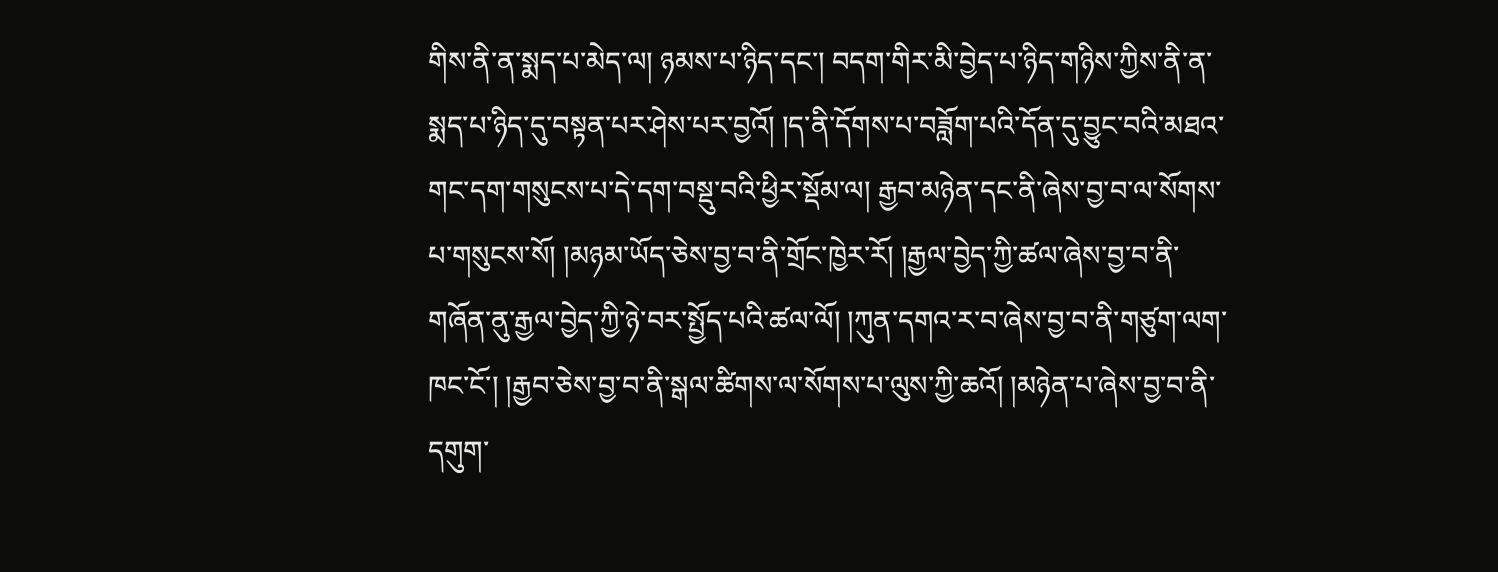གིས་ནི་ན་སྨད་པ་མེད་ལ། ཉམས་པ་ཉིད་དང་། བདག་གིར་མི་བྱེད་པ་ཉིད་གཉིས་ཀྱིས་ནི་ན་སྨད་པ་ཉིད་དུ་བསྟན་པར་ཤེས་པར་བྱའོ། །ད་ནི་དོགས་པ་བཟློག་པའི་དོན་དུ་བྱུང་བའི་མཐའ་གང་དག་གསུངས་པ་དེ་དག་བསྡུ་བའི་ཕྱིར་སྡོམ་ལ། རྒྱབ་མཉེན་དང་ནི་ཞེས་བྱ་བ་ལ་སོགས་པ་གསུངས་སོ། །མཉམ་ཡོད་ཅེས་བྱ་བ་ནི་གྲོང་ཁྱེར་རོ། །རྒྱལ་བྱེད་ཀྱི་ཚལ་ཞེས་བྱ་བ་ནི་གཞོན་ནུ་རྒྱལ་བྱེད་ཀྱི་ཉེ་བར་སྤྱོད་པའི་ཚལ་ལོ། །ཀུན་དགའ་ར་བ་ཞེས་བྱ་བ་ནི་གཙུག་ལག་ཁང་ངོ་། །རྒྱབ་ཅེས་བྱ་བ་ནི་སྒལ་ཚིགས་ལ་སོགས་པ་ལུས་ཀྱི་ཆའོ། །མཉེན་པ་ཞེས་བྱ་བ་ནི་དགུག་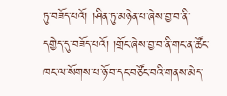ཏུ་བཟོད་པའོ། །ཤིན་ཏུ་མཉེན་པ་ཞེས་བྱ་བ་ནི་དགྱེད་དུ་བཟོད་པའོ། །གྲོང་ཞེས་བྱ་བ་ནི་གང་ན་ཚོང་ཁང་ལ་སོགས་པ་ཉོ་བ་དང་བཙོང་བའི་གནས་མེད་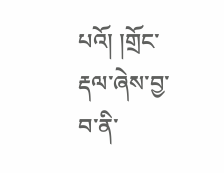པའོ། །གྲོང་རྡལ་ཞེས་བྱ་བ་ནི་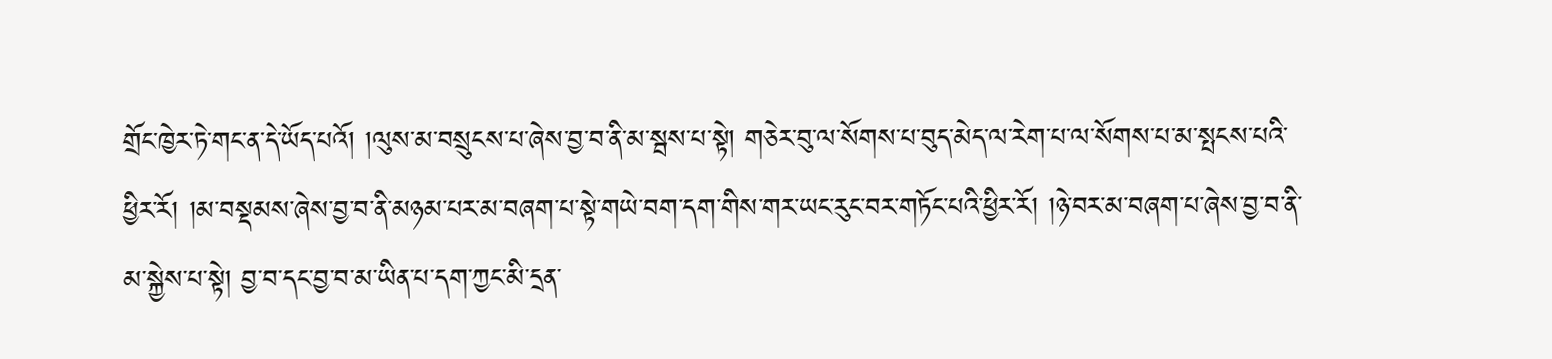གྲོང་ཁྱེར་ཏེ་གང་ན་དེ་ཡོད་པའོ། །ལུས་མ་བསྲུངས་པ་ཞེས་བྱ་བ་ནི་མ་སྦས་པ་སྟེ། གཅེར་བུ་ལ་སོགས་པ་བུད་མེད་ལ་རེག་པ་ལ་སོགས་པ་མ་སྤངས་པའི་ཕྱིར་རོ། །མ་བསྡམས་ཞེས་བྱ་བ་ནི་མཉམ་པར་མ་བཞག་པ་སྟེ་གཡེ་བག་དག་གིས་གར་ཡང་རུང་བར་གཏོང་པའི་ཕྱིར་རོ། །ཉེ་བར་མ་བཞག་པ་ཞེས་བྱ་བ་ནི་མ་སྐྱེས་པ་སྟེ། བྱ་བ་དང་བྱ་བ་མ་ཡིན་པ་དག་ཀྱང་མི་དྲན་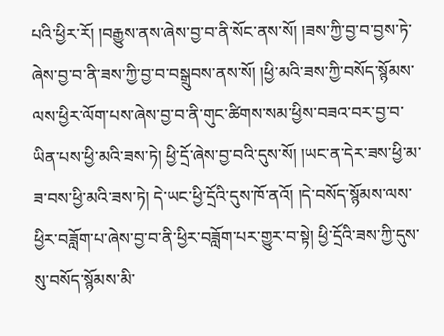པའི་ཕྱིར་རོ། །བརྒྱུས་ནས་ཞེས་བྱ་བ་ནི་སོང་ནས་སོ། །ཟས་ཀྱི་བྱ་བ་བྱས་ཏེ་ཞེས་བྱ་བ་ནི་ཟས་ཀྱི་བྱ་བ་བསྒྲུབས་ནས་སོ། །ཕྱི་མའི་ཟས་ཀྱི་བསོད་སྙོམས་ལས་ཕྱིར་ལོག་པས་ཞེས་བྱ་བ་ནི་གུང་ཚིགས་སམ་ཕྱིས་བཟའ་བར་བྱ་བ་ཡིན་པས་ཕྱི་མའི་ཟས་ཏེ། ཕྱི་དྲོ་ཞེས་བྱ་བའི་དུས་སོ། །ཡང་ན་དེར་ཟས་ཕྱི་མ་ཟ་བས་ཕྱི་མའི་ཟས་ཏེ། དེ་ཡང་ཕྱི་དྲོའི་དུས་ཁོ་ནའོ། །དེ་བསོད་སྙོམས་ལས་ཕྱིར་བཟློག་པ་ཞེས་བྱ་བ་ནི་ཕྱིར་བཟློག་པར་གྱུར་བ་སྟེ། ཕྱི་དྲོའི་ཟས་ཀྱི་དུས་སུ་བསོད་སྙོམས་མི་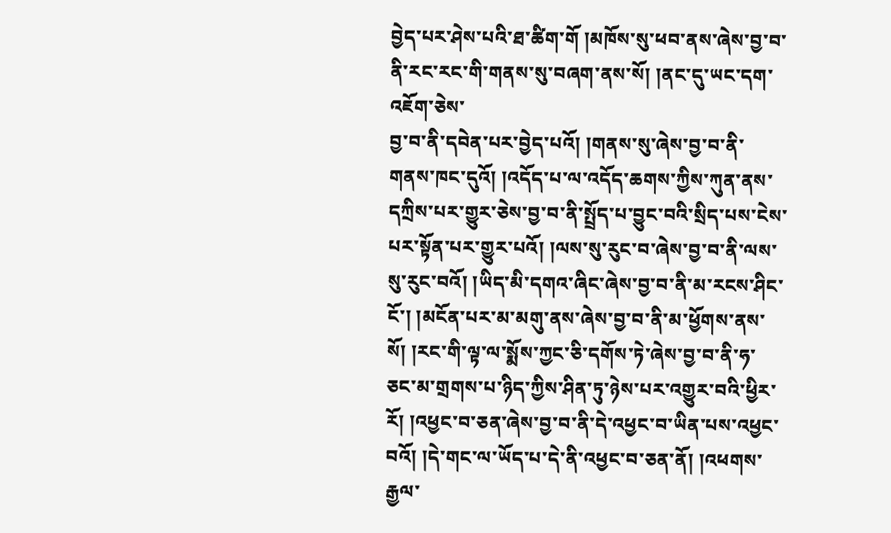བྱེད་པར་ཤེས་པའི་ཐ་ཚིག་གོ །མཁོས་སུ་ཕབ་ནས་ཞེས་བྱ་བ་ནི་རང་རང་གི་གནས་སུ་བཞག་ནས་སོ། །ནང་དུ་ཡང་དག་འཇོག་ཅེས་
བྱ་བ་ནི་དབེན་པར་བྱེད་པའོ། །གནས་སུ་ཞེས་བྱ་བ་ནི་གནས་ཁང་དུའོ། །འདོད་པ་ལ་འདོད་ཆགས་ཀྱིས་ཀུན་ནས་དཀྲིས་པར་གྱུར་ཅེས་བྱ་བ་ནི་སྤྲོད་པ་བྱུང་བའི་སྲིད་པས་ངེས་པར་སྟོན་པར་གྱུར་པའོ། །ལས་སུ་རུང་བ་ཞེས་བྱ་བ་ནི་ལས་སུ་རུང་བའོ། །ཡིད་མི་དགའ་ཞིང་ཞེས་བྱ་བ་ནི་མ་རངས་ཤིང་ངོ་། །མངོན་པར་མ་མགུ་ནས་ཞེས་བྱ་བ་ནི་མ་ཕྱོགས་ནས་སོ། །རང་གི་ལྟ་ལ་སྨོས་ཀྱང་ཅི་དགོས་ཏེ་ཞེས་བྱ་བ་ནི་ཧ་ཅང་མ་གྲགས་པ་ཉིད་ཀྱིས་ཤིན་ཏུ་ཉེས་པར་འགྱུར་བའི་ཕྱིར་རོ། །འཕྱང་བ་ཅན་ཞེས་བྱ་བ་ནི་དེ་འཕྱང་བ་ཡིན་པས་འཕྱང་བའོ། །དེ་གང་ལ་ཡོད་པ་དེ་ནི་འཕྱང་བ་ཅན་ནོ། །འཕགས་རྒྱལ་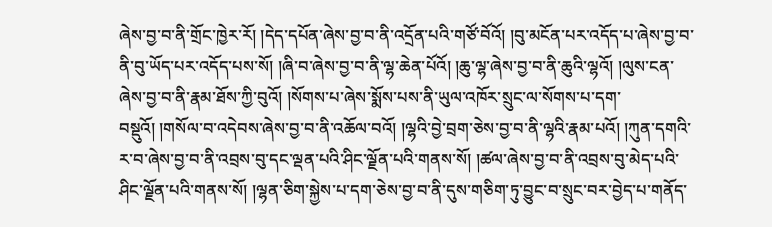ཞེས་བྱ་བ་ནི་གྲོང་ཁྱེར་རོ། །དེད་དཔོན་ཞེས་བྱ་བ་ནི་འདྲོན་པའི་གཙོ་བོའོ། །བུ་མངོན་པར་འདོད་པ་ཞེས་བྱ་བ་ནི་བུ་ཡོད་པར་འདོད་པས་སོ། །ཞི་བ་ཞེས་བྱ་བ་ནི་ལྷ་ཆེན་པོའོ། །ཆུ་ལྷ་ཞེས་བྱ་བ་ནི་ཆུའི་ལྷའོ། །ལུས་ངན་ཞེས་བྱ་བ་ནི་རྣམ་ཐོས་ཀྱི་བུའོ། །སོགས་པ་ཞེས་སྨོས་པས་ནི་ཡུལ་འཁོར་སྲུང་ལ་སོགས་པ་དག་བསྡུའོ། །གསོལ་བ་འདེབས་ཞེས་བྱ་བ་ནི་འཆོལ་བའོ། །ལྷའི་བྱེ་བྲག་ཅེས་བྱ་བ་ནི་ལྷའི་རྣམ་པའོ། །ཀུན་དགའི་ར་བ་ཞེས་བྱ་བ་ནི་འབྲས་བུ་དང་ལྡན་པའི་ཤིང་ལྗོན་པའི་གནས་སོ། །ཚལ་ཞེས་བྱ་བ་ནི་འབྲས་བུ་མེད་པའི་ཤིང་ལྗོན་པའི་གནས་སོ། །ལྷན་ཅིག་སྐྱེས་པ་དག་ཅེས་བྱ་བ་ནི་དུས་གཅིག་ཏུ་བྱུང་བ་སྲུང་བར་བྱེད་པ་གནོད་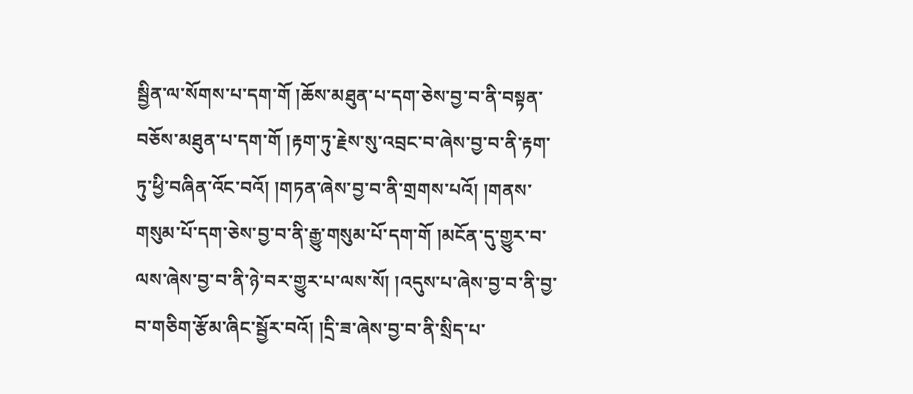སྦྱིན་ལ་སོགས་པ་དག་གོ །ཆོས་མཐུན་པ་དག་ཅེས་བྱ་བ་ནི་བསྟན་བཅོས་མཐུན་པ་དག་གོ །རྟག་ཏུ་རྗེས་སུ་འབྲང་བ་ཞེས་བྱ་བ་ནི་རྟག་ཏུ་ཕྱི་བཞིན་འོང་བའོ། །གཏན་ཞེས་བྱ་བ་ནི་གྲགས་པའོ། །གནས་གསུམ་པོ་དག་ཅེས་བྱ་བ་ནི་རྒྱུ་གསུམ་པོ་དག་གོ །མངོན་དུ་གྱུར་བ་ལས་ཞེས་བྱ་བ་ནི་ཉེ་བར་གྱུར་པ་ལས་སོ། །འདུས་པ་ཞེས་བྱ་བ་ནི་བྱ་བ་གཅིག་རྩོམ་ཞིང་སྦྱོར་བའོ། །དྲི་ཟ་ཞེས་བྱ་བ་ནི་སྲིད་པ་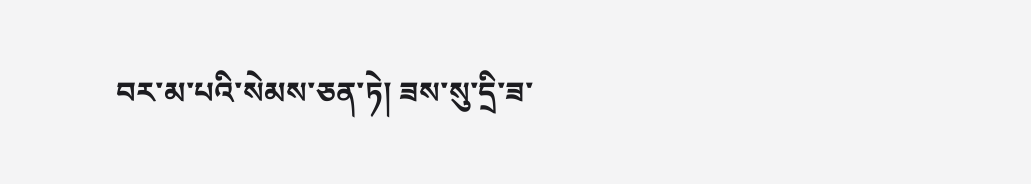བར་མ་པའི་སེམས་ཅན་ཏེ། ཟས་སུ་དྲི་ཟ་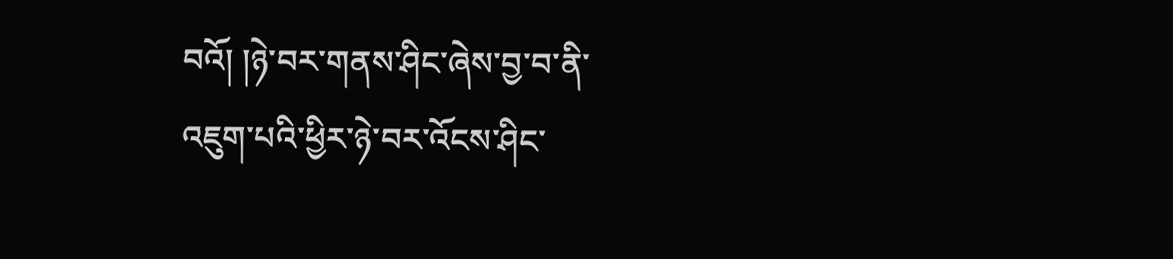བའོ། །ཉེ་བར་གནས་ཤིང་ཞེས་བྱ་བ་ནི་འཇུག་པའི་ཕྱིར་ཉེ་བར་འོངས་ཤིང་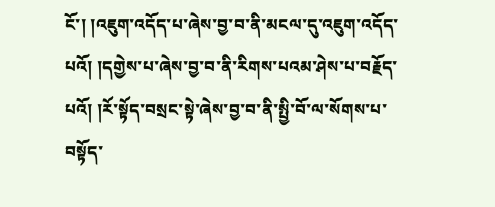ངོ་། །འཇུག་འདོད་པ་ཞེས་བྱ་བ་ནི་མངལ་དུ་འཇུག་འདོད་པའོ། །དགྱེས་པ་ཞེས་བྱ་བ་ནི་རིགས་པའམ་ཤེས་པ་བརྗོད་པའོ། །རོ་སྟོད་བསྲང་སྟེ་ཞེས་བྱ་བ་ནི་སྤྱི་བོ་ལ་སོགས་པ་བསྟོད་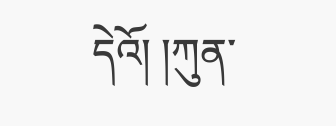དེའོ། །ཀུན་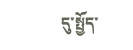དུ་སྤྱོད་